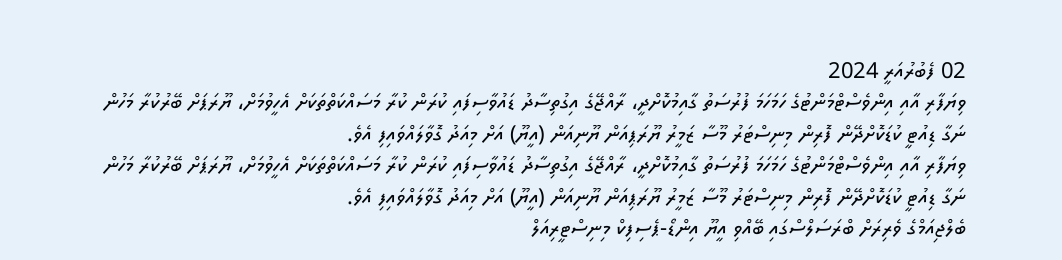02 ފެބުރުއަރީ 2024
ވިޔަފާރި އާއި އިންވެސްޓްމަންޓުގެ ހަމަހަމަ ފުރުސަތު ގާއިމުކޮށްދީ، ރާއްޖޭގެ އިގުތިސާދު ޑައުވާސިފައި ކުރަން ކުރާ މަސައްކަތްތަކަށް އެހީވުމަށް، ޔޫރަޕަށް ބޭރުކުރާ މަހުން ނަގާ ޑިއުޓީ ކުޑަކޮށްދޭން ފޮރިން މިނިސްޓަރު މޫސާ ޒަމީރު ޔޫރަޕިއަން ޔޫނިއަން (އީޔޫ) އަށް މިއަދު ގޮވާލައްވައިފި އެވެ.
ވިޔަފާރި އާއި އިންވެސްޓްމަންޓުގެ ހަމަހަމަ ފުރުސަތު ގާއިމުކޮށްދީ، ރާއްޖޭގެ އިގުތިސާދު ޑައުވާސިފައި ކުރަން ކުރާ މަސައްކަތްތަކަށް އެހީވުމަށް، ޔޫރަޕަށް ބޭރުކުރާ މަހުން ނަގާ ޑިއުޓީ ކުޑަކޮށްދޭން ފޮރިން މިނިސްޓަރު މޫސާ ޒަމީރު ޔޫރަޕިއަން ޔޫނިއަން (އީޔޫ) އަށް މިއަދު ގޮވާލައްވައިފި އެވެ.
ބެލްޖިއަމްގެ ވެރިރަށް ބްރަސަލްސްގައި ބޭއްވި އީޔޫ އިންޑޯ-ޕެސިފިކް މިނިސްޓީރިއަލް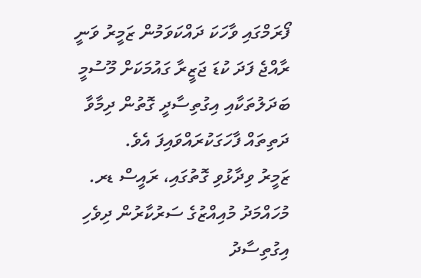ފޯރަމްގައި ވާހަކަ ދައްކަވަމުން ޒަމީރު ވަނީ ރާއްޖެ ފަދަ ކުޑަ ޖަޒީރާ ގައުމަކަށް މޫސުމީ ބަދަލުތަކާއި އިގުތިސާދީ ގޮތުން ދިމާވާ ދަތިތައް ފާހަގަކުރައްވައިފަ އެވެ.
ޒަމީރު ވިދާޅުވި ގޮތުގައި، ރައީސް ޑރ. މުހައްމަދު މުއިއްޒުގެ ސަރުކާރުން ދިވެހި އިގުތިސާދު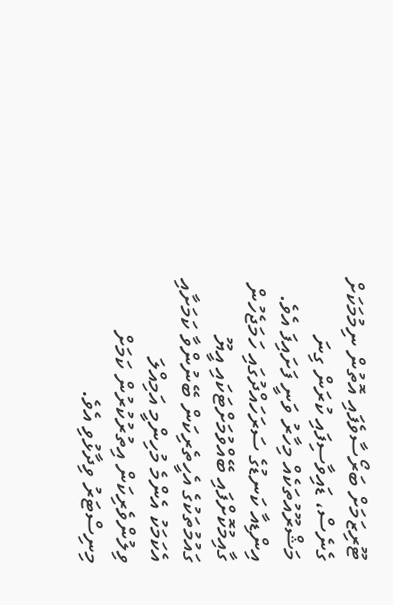ޓޫރިޒަމަށް ބަރޯސާވެފައި އޮތުން ނިމުމަކަށް ގެނެސް، ޑައިވާސިފައި ކުރަން ގިނަ މަޝްރޫއުތަކެއް މިހާރު ވަނީ ފަށައިފަ އެވެ.
އިންޑިއާ ކަނޑުގެ ސަރަހައްދުގައި ހަމަޖެހުން ގާއިމުކޮށްފައި ބޭއްވުމަށްޓަކައި އީޔޫ ގައުމުތަކުގެ އެހީތެރިކަން ބޭނުންވާ ކަމަށާއި އެކަމަކު އެންމެ މުހިންމީ އަމިއްލަ ވިލުންވެރިކަން އިތުރުކުރުން ކަމަށް މިނިސްޓަރު ވިދާޅުވި އެވެ.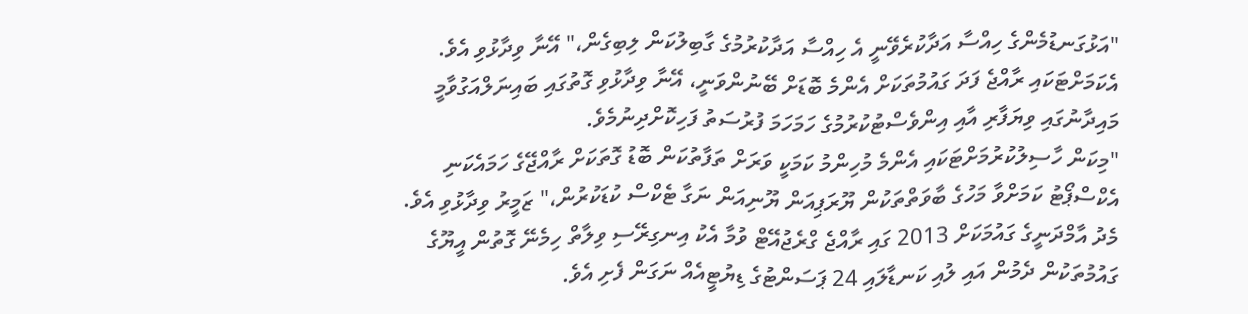"އަޅުގަނޑުމެންގެ ހިއްސާ އަދާކުރެވޭނީ އެ ހިއްސާ އަދާކުރުމުގެ ގާބިލުކަން ލިބިގެން،" އޭނާ ވިދާޅުވި އެވެ.
އެކަމަށްޓަކައި ރާއްޖެ ފަދަ ގައުމުތަކަށް އެންމެ ބޮޑަށް ބޭނުންވަނީ، އޭނާ ވިދާޅުވި ގޮތުގައި ބައިނަލްއަގުވާމީ މައިދާނުގައި ވިޔަފާރި އާއި އިންވެސްޓުކުރުމުގެ ހަމަހަމަ ފުރުސަތު ފަހިކޮށްދިނުމެވެ.
"މިކަން ހާސިލުކުރުމަށްޓަކައި އެންމެ މުހިންމު ކަމަކީ ވަރަށް ތަފާތުކަން ބޮޑު ގޮތަކަށް ރާއްޖޭގެ ހަމައެކަނި އެކްސްޕޯޓު ކަމަށްވާ މަހުގެ ބާވަތްތަކުން ޔޫރަޕިއަން ޔޫނިއަން ނަގާ ޓެކްސް ކުޑަކުރުން،" ޒަމީރު ވިދާޅުވި އެވެ.
މެދު އާމްދަނީގެ ގައުމަކަށް 2013 ގައި ރާއްޖެ ގްރެޖުއޭޓް ވުމާ އެކު އިނގިރޭސި ވިލާތް ހިމެނޭ ގޮތުން އީޔޫގެ ގައުމުތަކުން ދެމުން އައި ލުއި ކަނޑާލައި 24 ޕަސަންޓުގެ ޑިޔުޓީއެއް ނަގަން ފެށި އެވެ.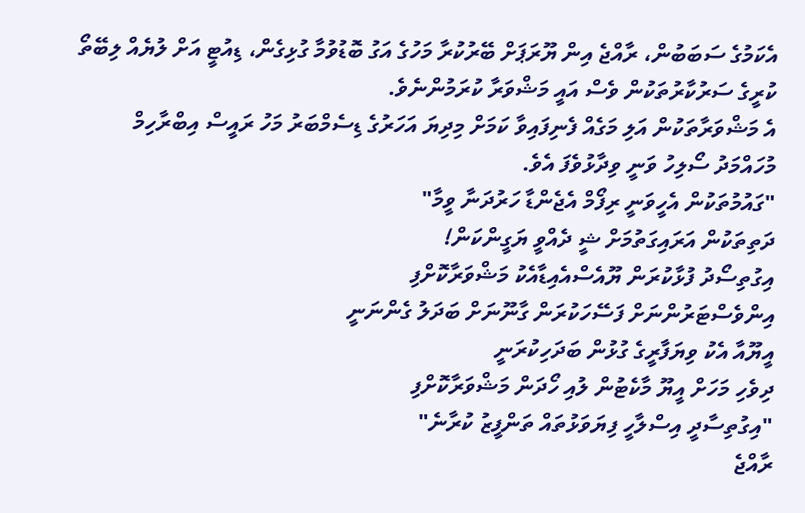އެކަމުގެ ސަބަބުން، ރާއްޖެ އިން ޔޫރަޕަށް ބޭރުކުރާ މަހުގެ އަގު ބޮޑުވުމާ ގުޅިގެން، ޑިއުޓީ އަށް ލުޔެއް ލިބޭތޯ ކުރީގެ ސަރުކާރުތަކުން ވެސް އައީ މަޝްވަރާ ކުރަމުންނެވެ.
އެ މަޝްވަރާތަކުން އަލި މަގެއް ފެނިފައިވާ ކަމަށް މިދިޔަ އަހަރުގެ ޑިސެމްބަރު މަހު ރައީސް އިބްރާހިމް މުހައްމަދު ސޯލިހު ވަނީ ވިދާޅުވެފަ އެވެ.
"ގައުމުތަކުން އެހީވަނީ ރިފޯމް އެޖެންޑާ ހަރުދަނާ ވީމާ"
ދަތިތަކުން އަރައިގަތުމަށް ޝީ ދެއްވީ ޔަގީންކަން!
އިގުތިސޯދު ފުޅާކުރަން ޔޫއެސްއެއިޑާއެކު މަޝްވަރާކޮށްފި
އިންވެސްޓަރުންނަށް ފަސޭހަކުރަން ގާނޫނަށް ބަދަލު ގެންނަނީ
އީޔޫއާ އެކު ވިޔަފާރީގެ ގުޅުން ބަދަހިކުރަނީ
ދިވެހި މަހަށް އީޔޫ މާކެޓުން ލުއި ހޯދަން މަޝްވަރާކޮށްފި
"އިގުތިސާދީ އިސްލާހީ ފިޔަވަޅުތައް ތަންފީޒު ކުރާނެ"
ރާއްޖެ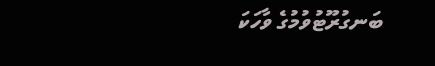ބަނގުރޫޓުވުމުގެ ވާހަކަ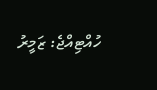ހުއްޓިއްޖެ: ޒަމީރު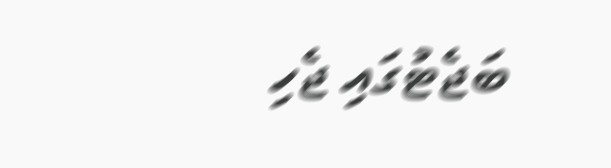ބަޖެޓުގައި ޖެހި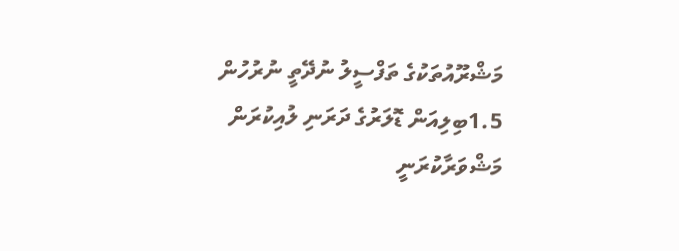މަޝްރޫއުތަކުގެ ތަފްސީލު ނުދޭތީ ނުރުހުން
1.5ބިލިއަން ޑޮލަރުގެ ދަރަނި ލުއިކުރަން މަޝްވަރާކުރަނީ